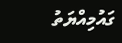ގައުމިއްޔަތު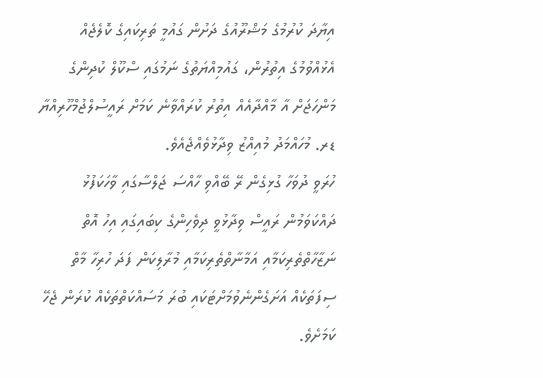އިޔާދަ ކުރުމުގެ މަޝްރޫއުގެ ދަށުން ގައުމީ ތަރިކައިގެ ކޮލެޖެއް އެޅުއްވުމުގެ އިތުރުން، ގައުމިއްޔަތުގެ ނަމުގައި ސްކޫލް ކުދިންގެ މަންހަޖަށް އާ މާއްދާއެއް އިތުރު ކުރައްވާނެ ކަމަށް ރައީސުލްޖުމްހޫރިއްޔާ ޑރ. މުހައްމަދު މުއިއްޒު ވިދާޅުވެއްޖެއެވެ.
ހުރަވީ ދުވަހާ ގުޅިގެން ރޭ ބޭއްވި ހާއްސަ ޖަލްސާގައި ވާހަކަފުޅު ދައްކަވަމުން ރައީސް ވިދާޅުވީ ދިވެހިންގެ ކިބައިގައި އިހު އޮތް ނަޒާހާތްތެރިކަމާއި އަމާނާތްތެރިކަމާއި މުރާލިކަން ފަދަ ހުރިހާ މާތް ސިފަތަކެއް އަށަގެންނެވުމަށްޓަކައި ބުރަ މަސައްކަތްތަކެއް ކުރަން ޖެހޭ ކަމަށެވެ.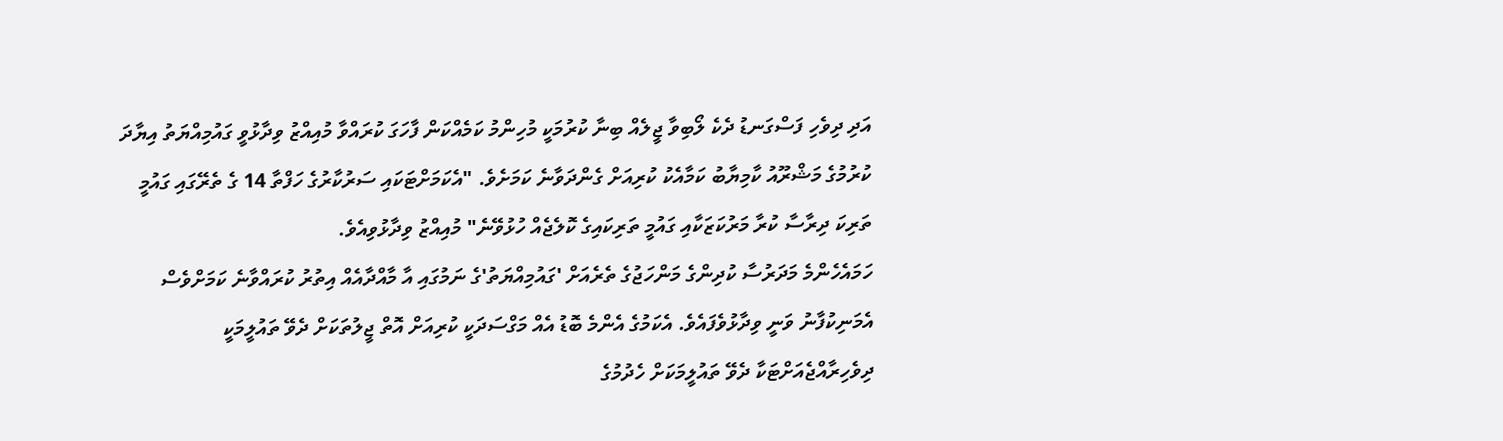އަދި ދިވެހި ފަސްގަނޑު ދެކެ ލޯބިވާ ޖީލެއް ބިނާ ކުރުމަކީ މުހިންމު ކަމެއްކަން ފާހަގަ ކުރައްވާ މުއިއްޒު ވިދާޅުވީ ގައުމިއްޔަތު އިޔާދަ ކުރުމުގެ މަޝްރޫއު ކާމިޔާބު ކަމާއެކު ކުރިއަށް ގެންދަވާނެ ކަމަށެވެ. "އެކަމަށްޓަކައި ސަރުކާރުގެ ހަފްތާ 14 ގެ ތެރޭގައި ގައުމީ ތަރިކަ ދިރާސާ ކުރާ މަރުކަޒަކާއި ގައުމީ ތަރިކައިގެ ކޮލެޖެއް ހުޅުވޭނެ" މުއިއްޒު ވިދާޅުވިއެވެ.
ހަމައެހެންމެ މަދަރުސާ ކުދިންގެ މަންހަޖުގެ ތެރެއަށް 'ގައުމިއްޔަތު'ގެ ނަމުގައި އާ މާއްދާއެއް އިތުރު ކުރައްވާނެ ކަމަށްވެސް އެމަނިކުފާނު ވަނީ ވިދާޅުވެފައެވެ. އެކަމުގެ އެންމެ ބޮޑު އެއް މަގްސަދަކީ ކުރިއަށް އޮތް ޖީލުތަކަށް ދެވޭ ތައުލީމަކީ ދިވެހިރާއްޖެއަށްޓަކާ ދެވޭ ތައުލީމަކަށް ހެދުމުގެ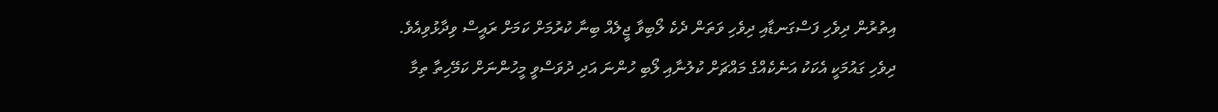އިތުރުން ދިވެހި ފަސްގަނޑާއި ދިވެހި ވަތަން ދެކެ ލޯބިވާ ޖީލެއް ބިނާ ކުރުމަށް ކަމަށް ރައީސް ވިދާޅުވިއެވެ.
ދިވެހި ގައުމަކީ އެކަކު އަނެކެއްގެ މައްޗަށް ކުލުނާއި ލޯބި ހުންނަ އަދި ދުވަސްވީ މީހުންނަށް ކަމޭހިތާ ތިމާ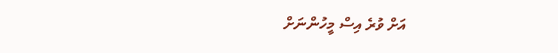އަށް ވުރެ އިސް މީހުންނަށް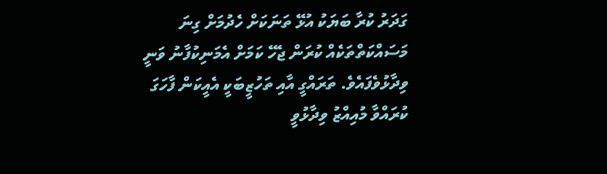ގަދަރު ކުރާ ބަޔަކު އުޅޭ ތަނަކަށް ހެދުމަށް ގިނަ މަސައްކަތްތަކެއް ކުރަން ޖެހޭ ކަމަށް އެމަނިކުފާނު ވަނީ ވިދާޅުވެފައެވެ. ތަރައްގީ އާއި ތަހުޒީބަކީ އެއީކަން ފާހަގަ ކުރައްވާ މުއިއްޒު ވިދާޅުވީ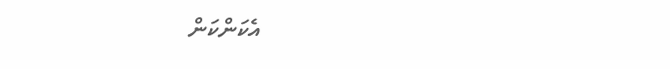އެކަންކަން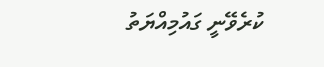ކުރެވޭނީ ގައުމިއްޔަތު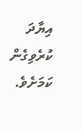އިޔާދަ ކުރެވިގެން ކަމަށެވެ.